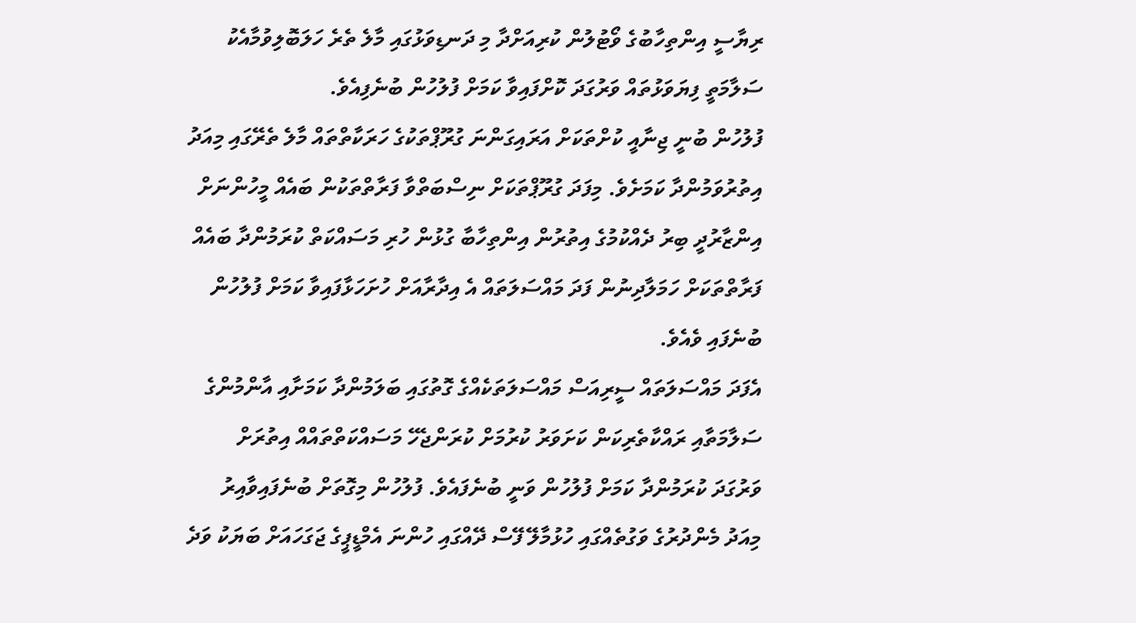ރިޔާސީ އިންތިހާބުގެ ވޯޓުލުން ކުރިއަށްދާ މި ދަނޑިވަޅުގައި މާލެ ތެރެ ހަލަބޮލިވުމާއެކު ސަލާމަތީ ފިޔަވަޅުތައް ވަރުގަދަ ކޮށްފައިވާ ކަމަށް ފުލުހުން ބުނެފިއެވެ.
ފުލުހުން ބުނީ ޖިނާއީ ކުށްތަކަށް އަރައިގަންނަ ގުރޫޕްތަކުގެ ހަރަކާތްތައް މާލެ ތެރޭގައި މިއަދު އިތުރުވަމުންދާ ކަމަށެވެ. މިފަދަ ގުރޫޕްތަކަށް ނިސްބަތްވާ ފަރާތްތަކުން ބައެއް މީހުންނަށް އިންޒާރުދީ ބިރު ދެއްކުމުގެ އިތުރުން އިންތިހާބާ ގުޅުން ހުރި މަސައްކަތް ކުރަމުންދާ ބައެއް ފަރާތްތަކަށް ހަމަލާދިނުން ފަދަ މައްސަލަތައް އެ އިދާރާއަށް ހުށަހަޅާފައިވާ ކަމަށް ފުލުހުން ބުނެފައި ވެއެވެ.
އެފަދަ މައްސަލަތައް ސީރިއަސް މައްސަލަތަކެއްގެ ގޮތުގައި ބަލަމުންދާ ކަމަށާއި އާންމުންގެ ސަލާމަތާއި ރައްކާތެރިކަން ކަށަވަރު ކުރުމަށް ކުރަންޖެހޭ މަސައްކަތްތައްއް އިތުރަށް ވަރުގަދަ ކުރަމުންދާ ކަމަށް ފުލުހުން ވަނީ ބުނެފައެވެ. ފުލުހުން މިގޮތަށް ބުނެފައިވާއިރު މިއަދު މެންދުރުގެ ވަގުތެއްގައި ހުޅުމާލޭ ފޭސް ދޭއްގައި ހުންނަ އެމްޑީޕީގެ ޖަގަހައަށް ބަޔަކު ވަދެ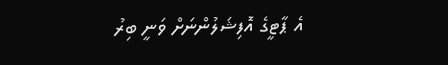އެ ޕާޓީގެ އޮފިޝަލުންނަށް ވަނީ ބިރު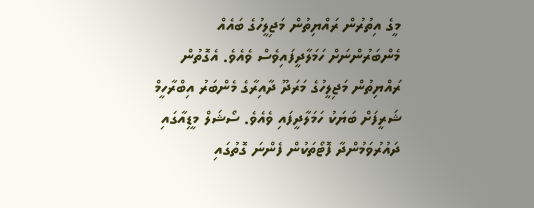މީގެ އިތުރުން ރައްޔިތުން މަޖިލީހުގެ ބައެއް މެންބަރުންނަށް ހަމަލާދީފައިވެސް ވެއެވެ. އެގޮތުން ރައްޔިތުން މަޖިލީހުގެ މަރަދޫ ދާއިރާގެ މެންބަރު އިބްރާހީމް ޝަރީފަށް ބަޔަކު ހަމަލާދީފައި ވެއެވެ. ސޯޝަލް މީޑިއާގައި ދައުރުވަމުންދާ ފޮޓޯތަކުން ފެންނަ ގޮތުގައި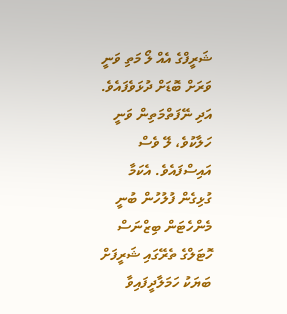ޝަރީފްގެ އެއް ލޯ މަތި ވަނީ ވަރަށް ބޮޑަށް ދުޅަވެފައެވެ. އަދި ނޭފަތްމަތިން ވަނީ ހަލާކުވެ، ލޭ ވެސް އައިސްފައެވެ. އެކަމާ ގުޅިގެން ފުލުހުން ބުނީ މެންހެޓަން ބިޒްނަސް ހޮޓަލްގެ ތެރޭގައި ޝަރީފަށް ބަޔަކު ހަމަލާދީފައިވާ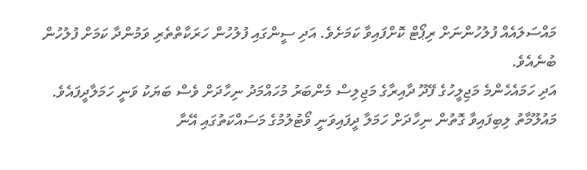މައްސަލައެއް ފުލުހުންނަށް ރިޕޯޓް ކޮށްފައިވާ ކަމަށެވެ. އަދި ސީންގައި ފުލުހުން ހަރަކާތްތެރި ވަމުންދާ ކަމަށް ފުލުހުން ބުނެއެވެ.
އަދި ހަމައެހެންމެ މަޖިލީހުގެ ފޭދޫ ދާއިރާގެ މަޖިލިސް މެންބަރު މުހައްމަދު ނިހާދަށް ވެސް ބަޔަކު ވަނީ ހަމަލާދީފައެވެ. މައުލޫމާތު ލިބިފައިވާ ގޮތުން ނިހާދަށް ހަމަލާ ދީފައިވަނީ ވޯޓުލުމުގެ މަސައްކަތުގައި އޭނާ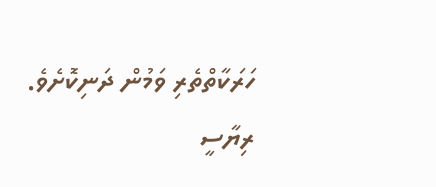ހަރަކާތްތެރި ވަމުން ދަނިކޮށެވެ.
ރިޔާސީ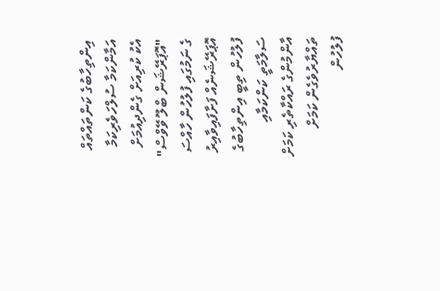އިންތިހާބުގެ ކަންތައްތައް އަމާންކަމާ ސުލްހަވެރިކަމާ އެކު ކުރިއަށް ގެންދިއުމަށް "އޮޕަރޭޝަން ބްލޫ ވޭވްސް" ގެ ނަމުގައި ފުލުހުން ހާއްސަ އޮޕަރޭޝަނެއް ފަށާފައިވާއިރު ފުލުހުން ތިބީ އިންތިހާބުގެ ސަލާމަތީ ކަންކަމާއި އާންމުންގެ ރައްކާތެރި ކަމަށް ތައްޔާރުވެގެން ކަމަށް ފުލުހުން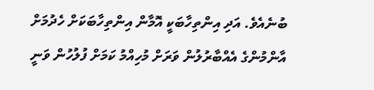ބުނެއެވެ. އަދި އިންތިހާބަކީ އޮމާން އިންތިހާބަކަށް ހެދުމަށް އާންމުންގެ އެއްބާރުލުން ވަރަށް މުހިއްމު ކަމަށް ފުލުހުން ވަނީ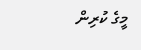މީގެ ކުރިން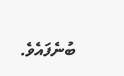ބުނެފައެވެ.